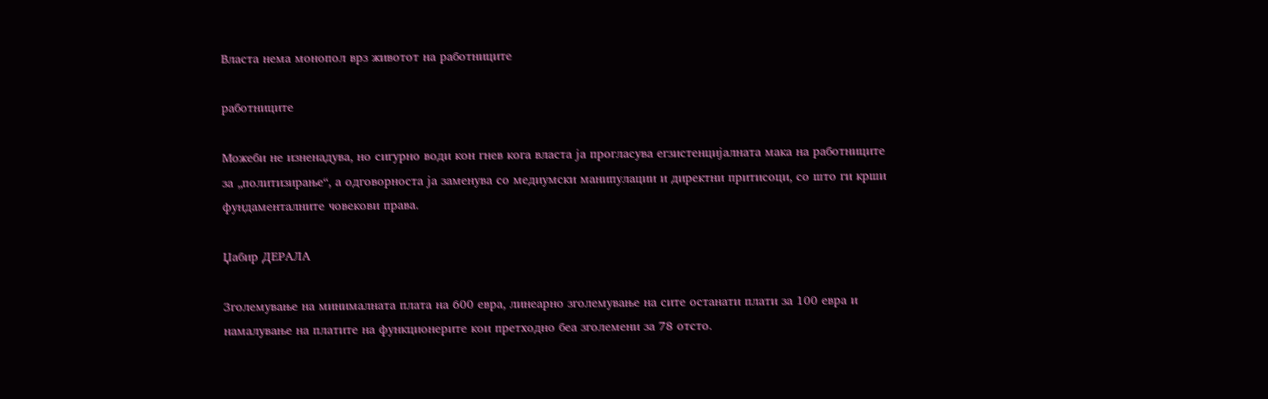Власта нема монопол врз животот на работниците

работниците

Можеби не изненадува, но сигурно води кон гнев кога власта ја прогласува егзистенцијалната мака на работниците за „политизирање“, а одговорноста ја заменува со медиумски манипулации и директни притисоци, со што ги крши фундаменталните човекови права.

Џабир ДЕРАЛА

Зголемување на минималната плата на 600 евра, линеарно зголемување на сите останати плати за 100 евра и намалување на платите на функционерите кои претходно беа зголемени за 78 отсто.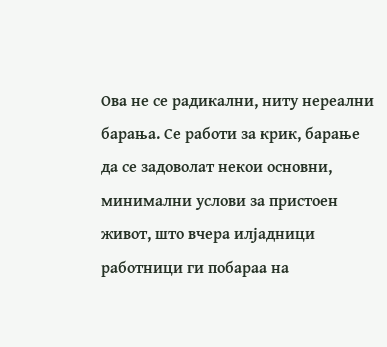Ова не се радикални, ниту нереални барања. Се работи за крик, барање да се задоволат некои основни, минимални услови за пристоен живот, што вчера илјадници работници ги побараа на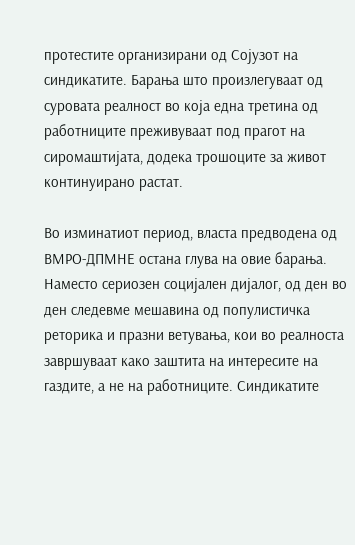протестите организирани од Сојузот на синдикатите. Барања што произлегуваат од суровата реалност во која една третина од работниците преживуваат под прагот на сиромаштијата, додека трошоците за живот континуирано растат.

Во изминатиот период, власта предводена од ВМРО-ДПМНЕ остана глува на овие барања. Наместо сериозен социјален дијалог, од ден во ден следевме мешавина од популистичка реторика и празни ветувања, кои во реалноста завршуваат како заштита на интересите на газдите, а не на работниците. Синдикатите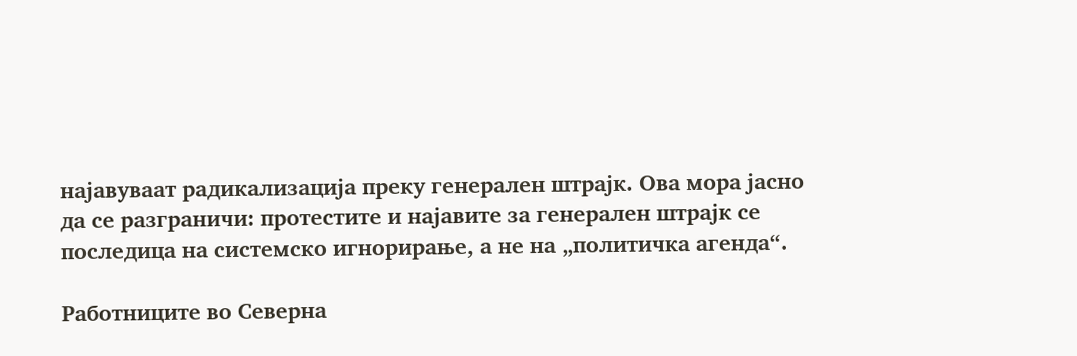најавуваат радикализација преку генерален штрајк. Ова мора јасно да се разграничи: протестите и најавите за генерален штрајк се последица на системско игнорирање, а не на „политичка агенда“.

Работниците во Северна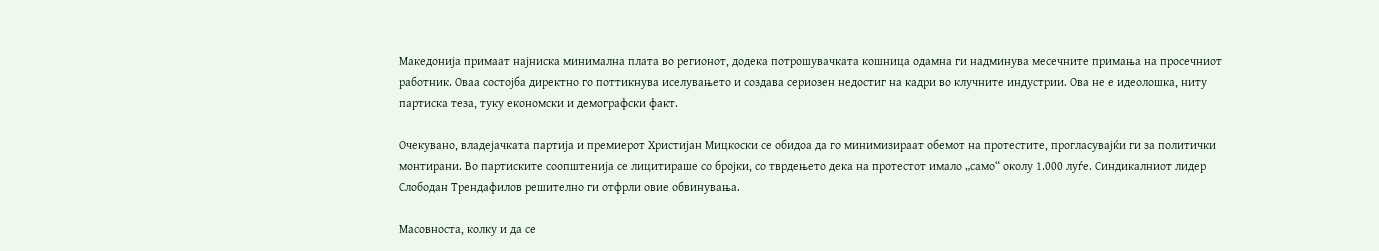Македонија примаат најниска минимална плата во регионот, додека потрошувачката кошница одамна ги надминува месечните примања на просечниот работник. Оваа состојба директно го поттикнува иселувањето и создава сериозен недостиг на кадри во клучните индустрии. Ова не е идеолошка, ниту партиска теза, туку економски и демографски факт.

Очекувано, владејачката партија и премиерот Христијан Мицкоски се обидоа да го минимизираат обемот на протестите, прогласувајќи ги за политички монтирани. Во партиските соопштенија се лицитираше со бројки, со тврдењето дека на протестот имало „само“ околу 1.000 луѓе. Синдикалниот лидер Слободан Трендафилов решително ги отфрли овие обвинувања.

Масовноста, колку и да се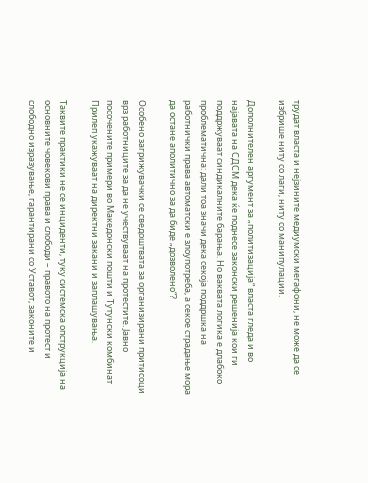трудат власта и нејзините медиумски мегафони, не може да се избрише ниту со лаги, ниту со манипулации.

Дополнителен аргумент за „политизација“ власта гледа и во најавата на СДСМ дека ќе поднесе законски решенија кои ги поддржуваат синдикалните барања. Но ваквата логика е длабоко проблематична: дали тоа значи дека секоја поддршка на работнички права автоматски е злоупотреба, а секое страдање мора да остане аполитично за да биде „дозволено“?

Особено загрижувачки се сведоштвата за организирани притисоци врз работниците за да не учествуваат на протестите. Јавно посочените примери во Македонски пошти и Тутунски комбинат Прилеп укажуваат на директни закани и заплашувања.

Таквите практики не се инциденти, туку системска опструкција на основните човекови права и слободи – правото на протест и слободно изразување, гарантирани со Уставот, законите и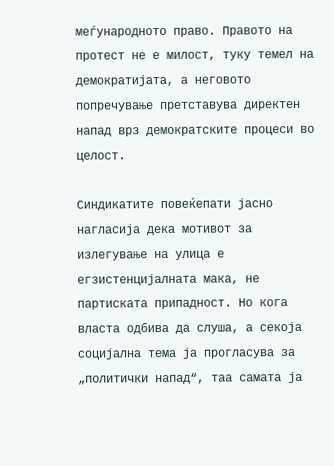меѓународното право. Правото на протест не е милост, туку темел на демократијата, а неговото попречување претставува директен напад врз демократските процеси во целост.

Синдикатите повеќепати јасно нагласија дека мотивот за излегување на улица е егзистенцијалната мака, не партиската припадност. Но кога власта одбива да слуша, а секоја социјална тема ја прогласува за „политички напад“, таа самата ја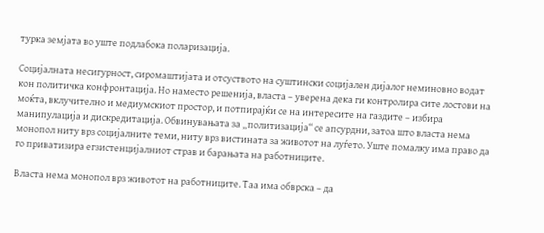турка земјата во уште подлабока поларизација.

Социјалната несигурност, сиромаштијата и отсуството на суштински социјален дијалог неминовно водат кон политичка конфронтација. Но наместо решенија, власта – уверена дека ги контролира сите лостови на моќта, вклучително и медиумскиот простор, и потпирајќи се на интересите на газдите – избира манипулација и дискредитација. Обвинувањата за „политизација“ се апсурдни, затоа што власта нема монопол ниту врз социјалните теми, ниту врз вистината за животот на луѓето. Уште помалку има право да го приватизира егзистенцијалниот страв и барањата на работниците.

Власта нема монопол врз животот на работниците. Таа има обврска – да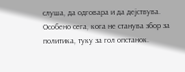слуша, да одговара и да дејствува. Особено сега, кога не станува збор за политика, туку за гол опстанок.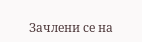Зачлени се на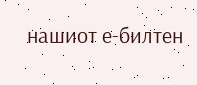нашиот е-билтен